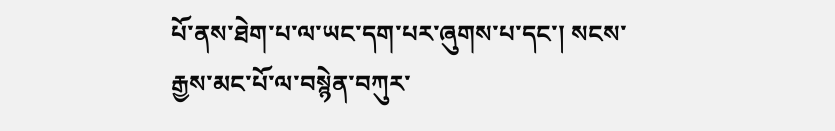པོ་ནས་ཐེག་པ་ལ་ཡང་དག་པར་ཞུགས་པ་དང་། སངས་རྒྱས་མང་པོ་ལ་བསྙེན་བཀུར་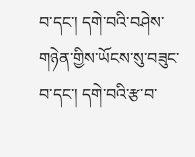བ་དང་། དགེ་བའི་བཤེས་གཉེན་གྱིས་ཡོངས་སུ་བཟུང་བ་དང་། དགེ་བའི་རྩ་བ་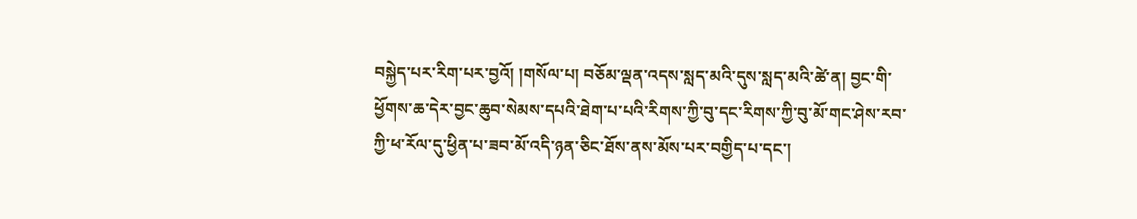བསྐྱེད་པར་རིག་པར་བྱའོ། །གསོལ་པ། བཅོམ་ལྡན་འདས་སླད་མའི་དུས་སླད་མའི་ཚེ་ན། བྱང་གི་ཕྱོགས་ཆ་དེར་བྱང་ཆུབ་སེམས་དཔའི་ཐེག་པ་པའི་རིགས་ཀྱི་བུ་དང་རིགས་ཀྱི་བུ་མོ་གང་ཤེས་རབ་ཀྱི་ཕ་རོལ་དུ་ཕྱིན་པ་ཟབ་མོ་འདི་ཉན་ཅིང་ཐོས་ནས་མོས་པར་བགྱིད་པ་དང་།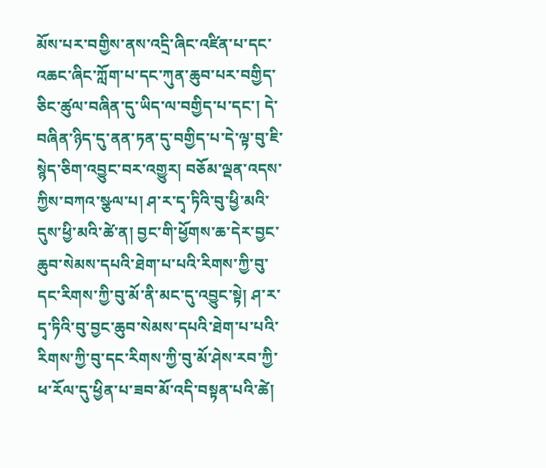མོས་པར་བགྱིས་ནས་འདྲི་ཞིང་འཛིན་པ་དང་འཆང་ཞིང་ཀློག་པ་དང་ཀུན་ཆུབ་པར་བགྱིད་ཅིང་ཚུལ་བཞིན་དུ་ཡིད་ལ་བགྱིད་པ་དང་། དེ་བཞིན་ཉིད་དུ་ནན་ཏན་དུ་བགྱིད་པ་དེ་ལྟ་བུ་ཇི་སྙེད་ཅིག་འབྱུང་བར་འགྱུར། བཅོམ་ལྡན་འདས་ཀྱིས་བཀའ་སྩལ་པ། ཤ་ར་དྭ་ཏིའི་བུ་ཕྱི་མའི་དུས་ཕྱི་མའི་ཚེ་ན། བྱང་གི་ཕྱོགས་ཆ་དེར་བྱང་ཆུབ་སེམས་དཔའི་ཐེག་པ་པའི་རིགས་ཀྱི་བུ་དང་རིགས་ཀྱི་བུ་མོ་ནི་མང་དུ་འབྱུང་སྟེ། ཤ་ར་དྭ་ཏིའི་བུ་བྱང་ཆུབ་སེམས་དཔའི་ཐེག་པ་པའི་རིགས་ཀྱི་བུ་དང་རིགས་ཀྱི་བུ་མོ་ཤེས་རབ་ཀྱི་ཕ་རོལ་དུ་ཕྱིན་པ་ཟབ་མོ་འདི་བསྟན་པའི་ཚེ།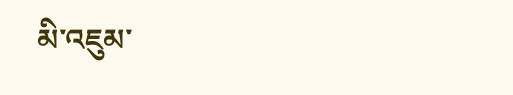མི་འཇུམ་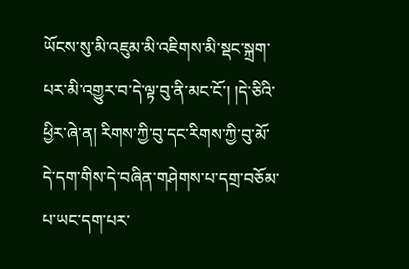ཡོངས་སུ་མི་འཇུམ་མི་འཇིགས་མི་སྡང་སྐྲག་པར་མི་འགྱུར་བ་དེ་ལྟ་བུ་ནི་མང་ངོ་། །དེ་ཅིའི་ཕྱིར་ཞེ་ན། རིགས་ཀྱི་བུ་དང་རིགས་ཀྱི་བུ་མོ་དེ་དག་གིས་དེ་བཞིན་གཤེགས་པ་དགྲ་བཅོམ་པ་ཡང་དག་པར་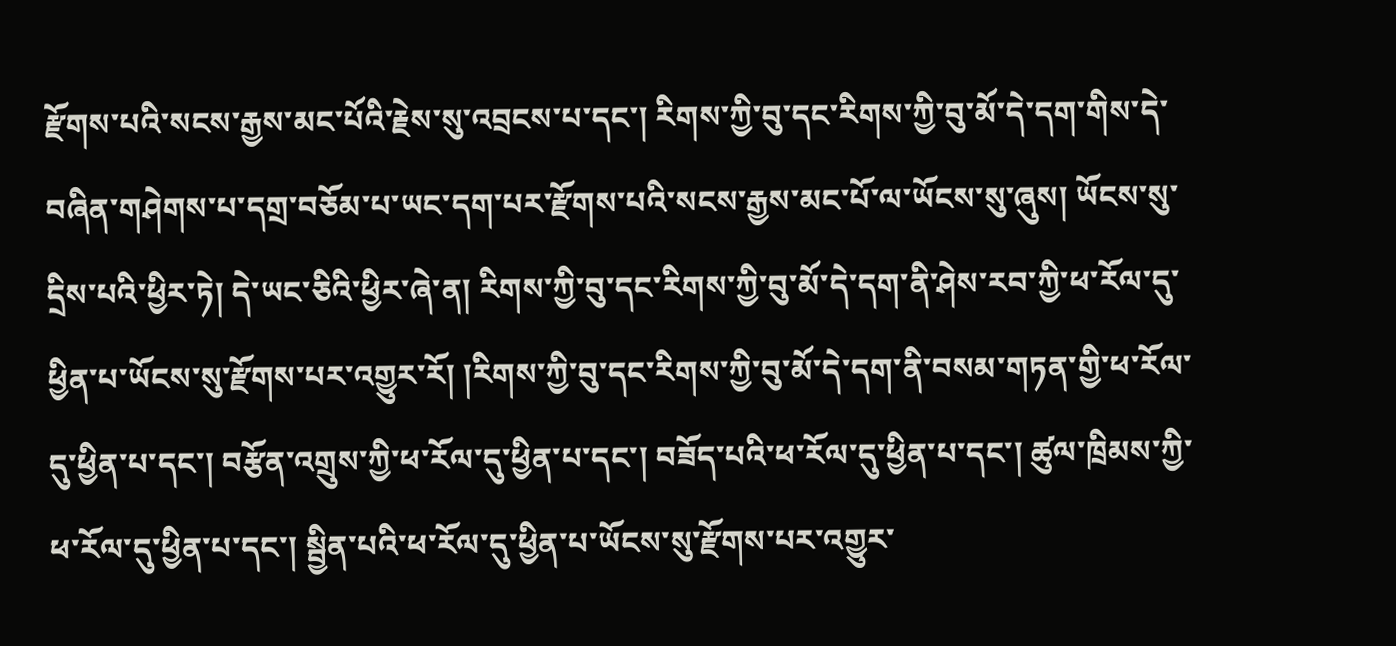རྫོགས་པའི་སངས་རྒྱས་མང་པོའི་རྗེས་སུ་འབྲངས་པ་དང་། རིགས་ཀྱི་བུ་དང་རིགས་ཀྱི་བུ་མོ་དེ་དག་གིས་དེ་བཞིན་གཤེགས་པ་དགྲ་བཅོམ་པ་ཡང་དག་པར་རྫོགས་པའི་སངས་རྒྱས་མང་པོ་ལ་ཡོངས་སུ་ཞུས། ཡོངས་སུ་དྲིས་པའི་ཕྱིར་ཏེ། དེ་ཡང་ཅིའི་ཕྱིར་ཞེ་ན། རིགས་ཀྱི་བུ་དང་རིགས་ཀྱི་བུ་མོ་དེ་དག་ནི་ཤེས་རབ་ཀྱི་ཕ་རོལ་དུ་ཕྱིན་པ་ཡོངས་སུ་རྫོགས་པར་འགྱུར་རོ། །རིགས་ཀྱི་བུ་དང་རིགས་ཀྱི་བུ་མོ་དེ་དག་ནི་བསམ་གཏན་གྱི་ཕ་རོལ་དུ་ཕྱིན་པ་དང་། བརྩོན་འགྲུས་ཀྱི་ཕ་རོལ་དུ་ཕྱིན་པ་དང་། བཟོད་པའི་ཕ་རོལ་དུ་ཕྱིན་པ་དང་། ཚུལ་ཁྲིམས་ཀྱི་ཕ་རོལ་དུ་ཕྱིན་པ་དང་། སྦྱིན་པའི་ཕ་རོལ་དུ་ཕྱིན་པ་ཡོངས་སུ་རྫོགས་པར་འགྱུར་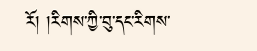རོ། །རིགས་ཀྱི་བུ་དང་རིགས་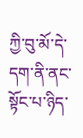ཀྱི་བུ་མོ་དེ་དག་ནི་ནང་སྟོང་པ་ཉིད་